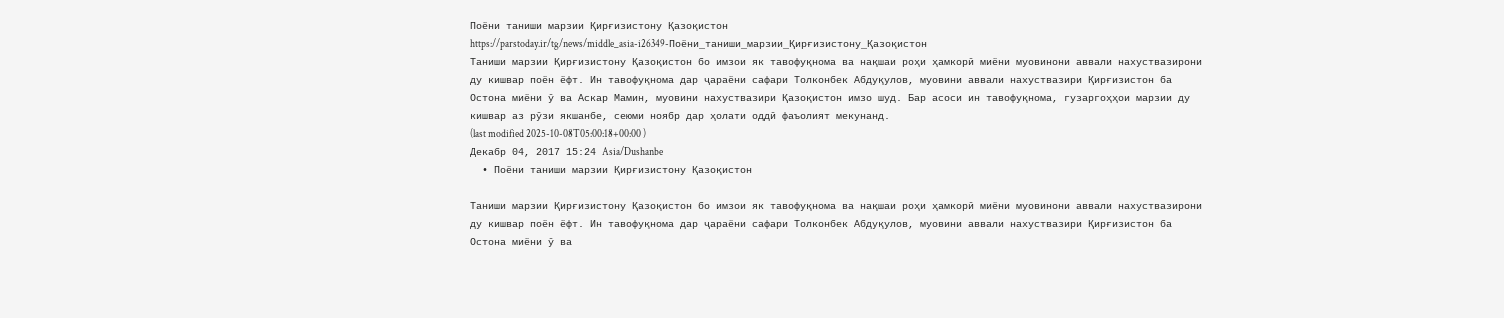Поёни таниши марзии Қирғизистону Қазоқистон
https://parstoday.ir/tg/news/middle_asia-i26349-Поёни_таниши_марзии_Қирғизистону_Қазоқистон
Таниши марзии Қирғизистону Қазоқистон бо имзои як тавофуқнома ва нақшаи роҳи ҳамкорӣ миёни муовинони аввали нахуствазирони ду кишвар поён ёфт. Ин тавофуқнома дар ҷараёни сафари Толконбек Абдуқулов, муовини аввали нахуствазири Қирғизистон ба Остона миёни ӯ ва Аскар Мамин, муовини нахуствазири Қазоқистон имзо шуд. Бар асоси ин тавофуқнома, гузаргоҳҳои марзии ду кишвар аз рӯзи якшанбе, сеюми ноябр дар ҳолати оддӣ фаъолият мекунанд.
(last modified 2025-10-08T05:00:18+00:00 )
Декабр 04, 2017 15:24 Asia/Dushanbe
  • Поёни таниши марзии Қирғизистону Қазоқистон

Таниши марзии Қирғизистону Қазоқистон бо имзои як тавофуқнома ва нақшаи роҳи ҳамкорӣ миёни муовинони аввали нахуствазирони ду кишвар поён ёфт. Ин тавофуқнома дар ҷараёни сафари Толконбек Абдуқулов, муовини аввали нахуствазири Қирғизистон ба Остона миёни ӯ ва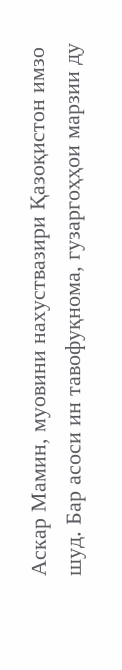Аскар Мамин, муовини нахуствазири Қазоқистон имзо шуд. Бар асоси ин тавофуқнома, гузаргоҳҳои марзии ду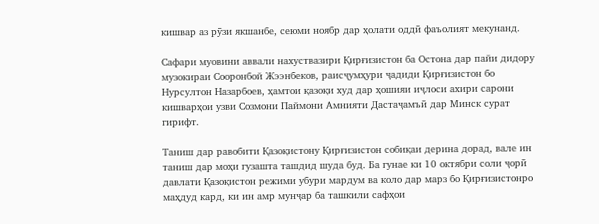кишвар аз рӯзи якшанбе, сеюми ноябр дар ҳолати оддӣ фаъолият мекунанд.

Сафари муовини аввали нахуствазири Қирғизистон ба Остона дар пайи дидору музокираи Сооронбой Жээнбеков, раисҷумҳури ҷадиди Қирғизистон бо Нурсултон Назарбоев, ҳамтои қазоқи худ дар ҳошияи иҷлоси ахири сарони кишварҳои узви Созмони Паймони Амнияти Дастаҷамъӣ дар Минск сурат гирифт.

Таниш дар равобити Қазоқистону Қирғизистон собиқаи дерина дорад, вале ин таниш дар моҳи гузашта ташдид шуда буд. Ба гунае ки 10 октябри соли ҷорӣ давлати Қазоқистон режими убури мардум ва коло дар марз бо Қирғизистонро маҳдуд кард, ки ин амр мунҷар ба ташкили сафҳои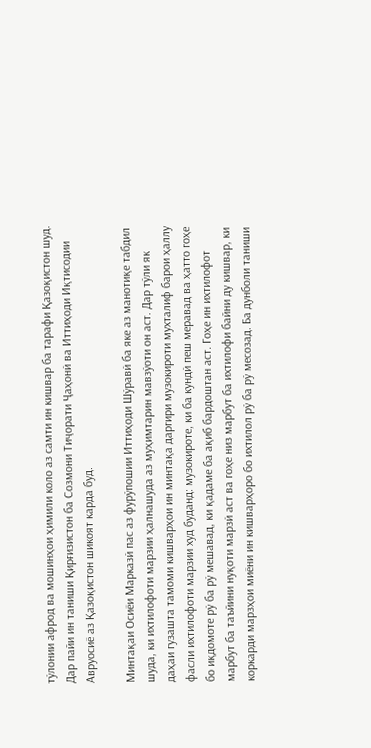тӯлонии афрод ва мошинҳои ҳимили коло аз самти ин кишвар ба тарафи Қазоқистон шуд. Дар пайи ин таниши Қирғизистон ба Созмони Тиҷорати Ҷаҳонӣ ва Иттиҳоди Иқтисодии Авруосиё аз Қазоқистон шикоят карда буд.

Минтақаи Осиёи Марказӣ пас аз фурӯпошии Иттиҳоди Шӯравӣ ба яке аз манотиқе табдил шуда, ки ихтилофоти марзии ҳалнашуда аз муҳимтарин мавзӯоти он аст. Дар тӯли як даҳаи гузашта тамоми кишварҳои ин минтақа даргири музокироти мухталиф барои ҳаллу фасли ихтилофоти марзии худ буданд: музокироте, ки ба кундӣ пеш меравад ва ҳатто гоҳе бо иқдомоте рӯ ба рӯ мешавад, ки қадаме ба ақиб бардоштан аст. Гоҳе ин ихтилофот марбут ба таъйини нуқоти марзӣ аст ва гоҳе низ марбут ба ихтилофи байни ду кишвар, ки коркарди марзҳои миёни ин кишварҳоро бо ихтилол рӯ ба рӯ месозад. Ба дунболи таниши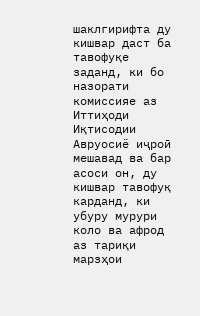шаклгирифта ду кишвар даст ба тавофуқе заданд, ки бо назорати комиссияе аз Иттиҳоди Иқтисодии Авруосиё иҷроӣ мешавад ва бар асоси он, ду кишвар тавофуқ карданд, ки убуру мурури коло ва афрод аз тариқи марзҳои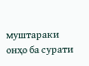муштараки онҳо ба сурати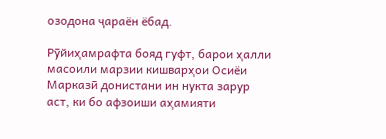озодона ҷараён ёбад.

Рӯйиҳамрафта бояд гуфт, барои ҳалли масоили марзии кишварҳои Осиёи Марказӣ донистани ин нукта зарур аст, ки бо афзоиши аҳамияти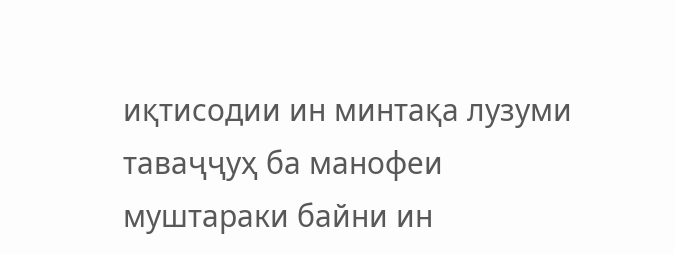иқтисодии ин минтақа лузуми таваҷҷуҳ ба манофеи муштараки байни ин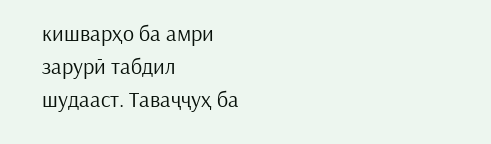кишварҳо ба амри зарурӣ табдил шудааст. Таваҷҷуҳ ба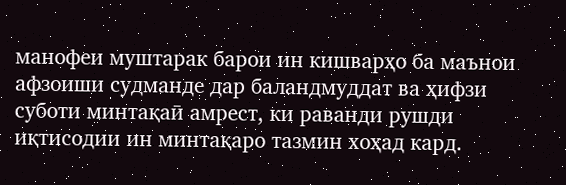манофеи муштарак барои ин кишварҳо ба маънои афзоиши судманде дар баландмуддат ва ҳифзи суботи минтақаӣ амрест, ки раванди рушди иқтисодии ин минтақаро тазмин хоҳад кард.